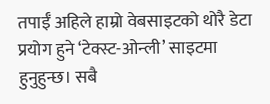तपाईँ अहिले हाम्रो वेबसाइटको थोरै डेटा प्रयोग हुने ‘टेक्स्ट-ओन्ली’ साइटमा हुनुहुन्छ। सबै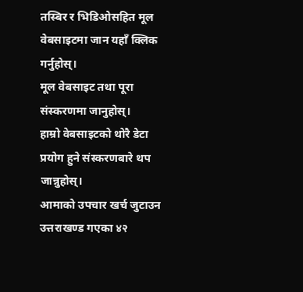तस्बिर र भिडिओसहित मूल वेबसाइटमा जान यहाँ क्लिक गर्नुहोस्।
मूल वेबसाइट तथा पूरा संस्करणमा जानुहोस्।
हाम्रो वेबसाइटको थोरै डेटा प्रयोग हुने संस्करणबारे थप जान्नुहोस्।
आमाको उपचार खर्च जुटाउन उत्तराखण्ड गएका ४२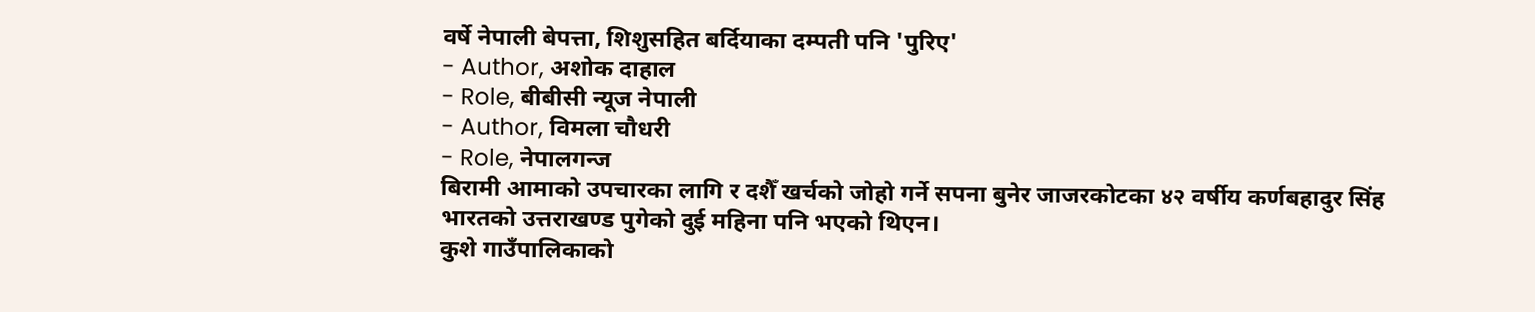वर्षे नेपाली बेपत्ता, शिशुसहित बर्दियाका दम्पती पनि 'पुरिए'
- Author, अशोक दाहाल
- Role, बीबीसी न्यूज नेपाली
- Author, विमला चौधरी
- Role, नेपालगन्ज
बिरामी आमाको उपचारका लागि र दशैँ खर्चको जोहो गर्ने सपना बुनेर जाजरकोटका ४२ वर्षीय कर्णबहादुर सिंह भारतको उत्तराखण्ड पुगेको दुई महिना पनि भएको थिएन।
कुशे गाउँपालिकाको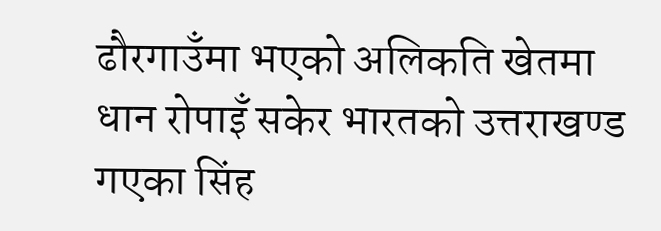ढौरगाउँमा भएको अलिकति खेतमा धान रोपाइँ सकेर भारतको उत्तराखण्ड गएका सिंह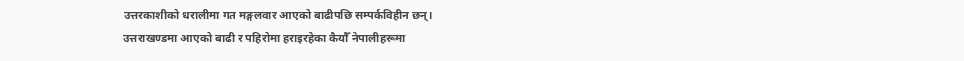उत्तरकाशीको धरालीमा गत मङ्गलवार आएको बाढीपछि सम्पर्कविहीन छन्।
उत्तराखण्डमा आएको बाढी र पहिरोमा हराइरहेका कैयौँ नेपालीहरूमा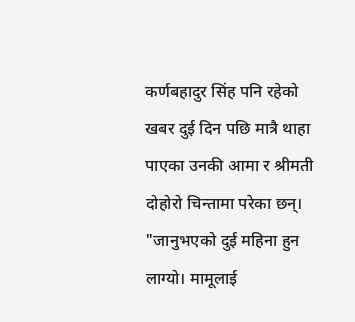कर्णबहादुर सिंह पनि रहेको खबर दुई दिन पछि मात्रै थाहा पाएका उनकी आमा र श्रीमती दोहोरो चिन्तामा परेका छन्।
"जानुभएको दुई महिना हुन लाग्यो। मामूलाई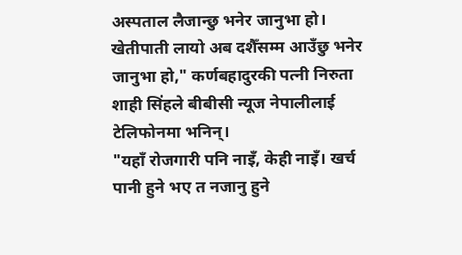अस्पताल लैजान्छु भनेर जानुभा हो। खेतीपाती लायो अब दशैँसम्म आउँछु भनेर जानुभा हो," कर्णबहादुरकी पत्नी निरुता शाही सिंहले बीबीसी न्यूज नेपालीलाई टेलिफोनमा भनिन्।
"यहाँ रोजगारी पनि नाइँ, केही नाइँ। खर्च पानी हुने भए त नजानु हुने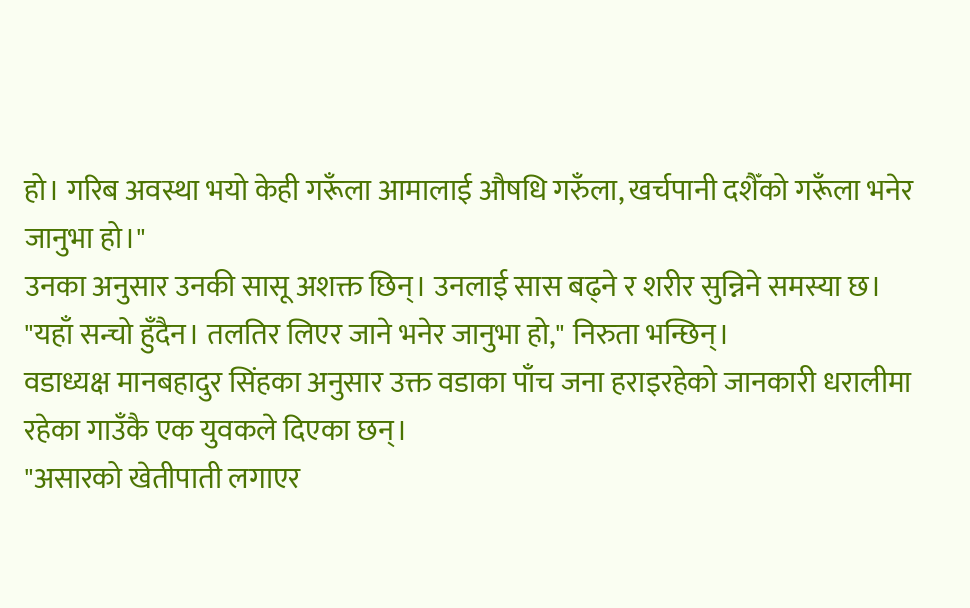हो। गरिब अवस्था भयो केही गरूँला आमालाई औषधि गरुँला, खर्चपानी दशैँको गरूँला भनेर जानुभा हो।"
उनका अनुसार उनकी सासू अशक्त छिन्। उनलाई सास बढ्ने र शरीर सुन्निने समस्या छ।
"यहाँ सन्चो हुँदैन। तलतिर लिएर जाने भनेर जानुभा हो," निरुता भन्छिन्।
वडाध्यक्ष मानबहादुर सिंहका अनुसार उक्त वडाका पाँच जना हराइरहेको जानकारी धरालीमा रहेका गाउँकै एक युवकले दिएका छन्।
"असारको खेतीपाती लगाएर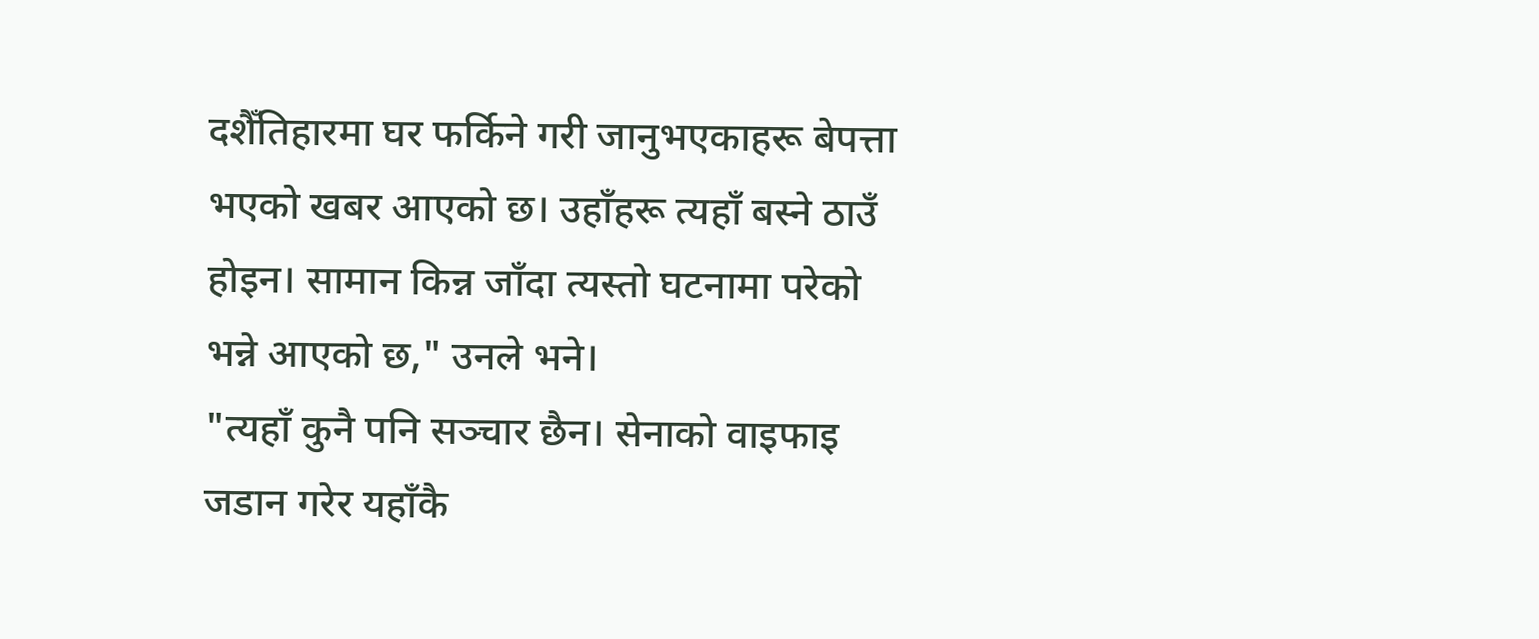दशैँतिहारमा घर फर्किने गरी जानुभएकाहरू बेपत्ता भएको खबर आएको छ। उहाँहरू त्यहाँ बस्ने ठाउँ होइन। सामान किन्न जाँदा त्यस्तो घटनामा परेको भन्ने आएको छ," उनले भने।
"त्यहाँ कुनै पनि सञ्चार छैन। सेनाको वाइफाइ जडान गरेर यहाँकै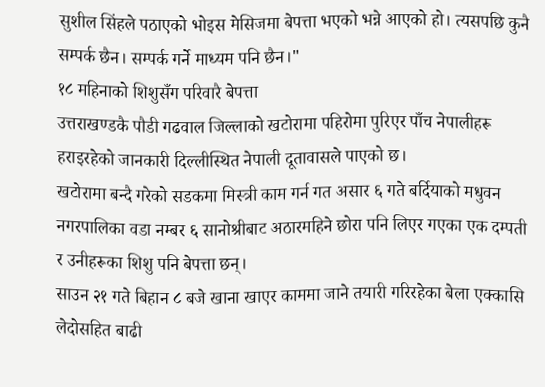सुशील सिंहले पठाएको भोइस मेसिजमा बेपत्ता भएको भन्ने आएको हो। त्यसपछि कुनै सम्पर्क छैन। सम्पर्क गर्ने माध्यम पनि छैन।"
१८ महिनाको शिशुसँग परिवारै बेपत्ता
उत्तराखण्डकै पौडी गढवाल जिल्लाको खटोरामा पहिरोमा पुरिएर पाँच नेपालीहरू हराइरहेको जानकारी दिल्लीस्थित नेपाली दूतावासले पाएको छ।
खटोरामा बन्दै गरेको सडकमा मिस्त्री काम गर्न गत असार ६ गते बर्दियाको मधुवन नगरपालिका वडा नम्बर ६ सानोश्रीबाट अठारमहिने छोरा पनि लिएर गएका एक दम्पती र उनीहरूका शिशु पनि बेपत्ता छन्।
साउन २१ गते बिहान ८ बजे खाना खाएर काममा जाने तयारी गरिरहेका बेला एक्कासि लेदोसहित बाढी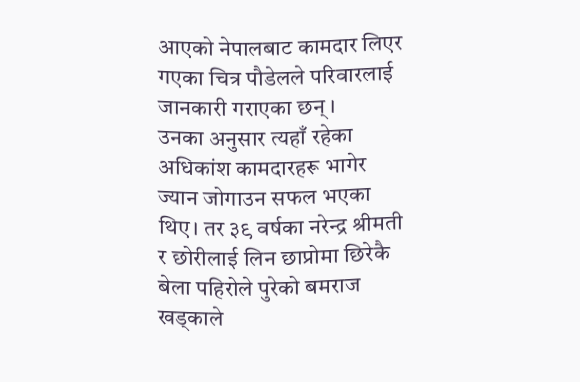आएको नेपालबाट कामदार लिएर गएका चित्र पौडेलले परिवारलाई जानकारी गराएका छन्।
उनका अनुसार त्यहाँ रहेका अधिकांश कामदारहरू भागेर ज्यान जोगाउन सफल भएका थिए। तर ३९ वर्षका नरेन्द्र श्रीमती र छोरीलाई लिन छाप्रोमा छिरेकै बेला पहिरोले पुरेको बमराज खड्काले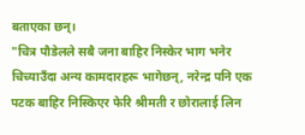बताएका छन्।
"चित्र पौडेलले सबै जना बाहिर निस्केर भाग भनेर चिच्याउँदा अन्य कामदारहरू भागेछन्, नरेन्द्र पनि एक पटक बाहिर निस्किएर फेरि श्रीमती र छोरालाई लिन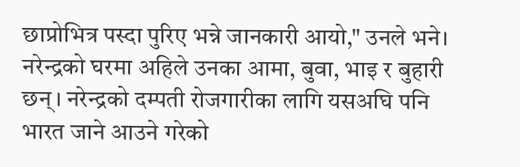छाप्रोभित्र पस्दा पुरिए भन्ने जानकारी आयो," उनले भने।
नरेन्द्रको घरमा अहिले उनका आमा, बुवा, भाइ र बुहारी छन्। नरेन्द्रको दम्पती रोजगारीका लागि यसअघि पनि भारत जाने आउने गरेको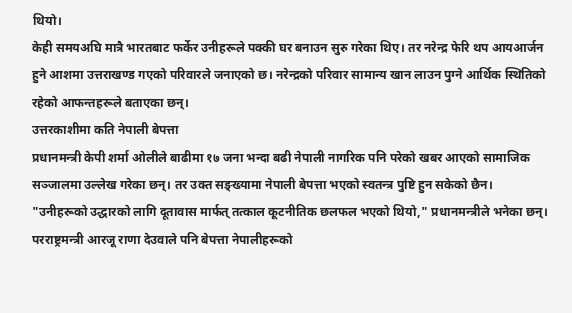थियो।
केही समयअघि मात्रै भारतबाट फर्केर उनीहरूले पक्की घर बनाउन सुरु गरेका थिए। तर नरेन्द्र फेरि थप आयआर्जन हुने आशमा उत्तराखण्ड गएको परिवारले जनाएको छ। नरेन्द्रको परिवार सामान्य खान लाउन पुग्ने आर्थिक स्थितिको रहेको आफन्तहरूले बताएका छन्।
उत्तरकाशीमा कति नेपाली बेपत्ता
प्रधानमन्त्री केपी शर्मा ओलीले बाढीमा १७ जना भन्दा बढी नेपाली नागरिक पनि परेको खबर आएको सामाजिक सञ्जालमा उल्लेख गरेका छन्। तर उक्त सङ्ख्यामा नेपाली बेपत्ता भएको स्वतन्त्र पुष्टि हुन सकेको छैन।
"उनीहरूको उद्धारको लागि दूतावास मार्फत् तत्काल कूटनीतिक छलफल भएको थियो," प्रधानमन्त्रीले भनेका छन्।
परराष्ट्रमन्त्री आरजू राणा देउवाले पनि बेपत्ता नेपालीहरूको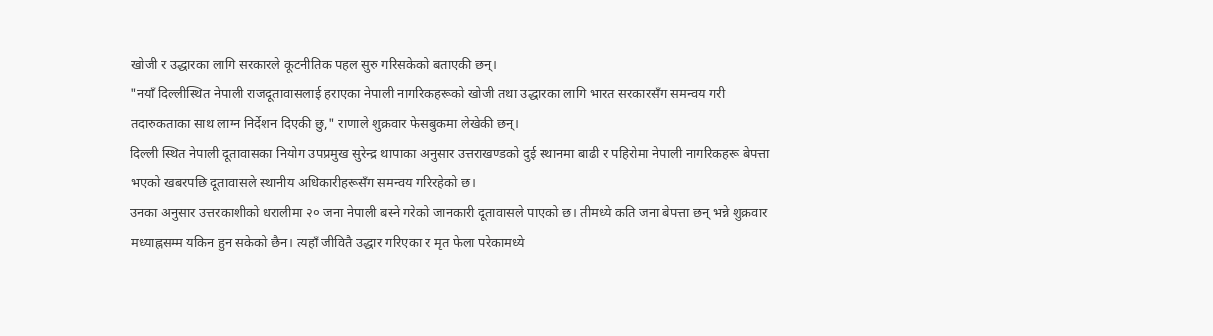खोजी र उद्धारका लागि सरकारले कूटनीतिक पहल सुरु गरिसकेको बताएकी छन्।
"नयाँ दिल्लीस्थित नेपाली राजदूतावासलाई हराएका नेपाली नागरिकहरूको खोजी तथा उद्धारका लागि भारत सरकारसँग समन्वय गरी तदारुकताका साथ लाग्न निर्देशन दिएकी छु," राणाले शुक्रवार फेसबुकमा लेखेकी छन्।
दिल्ली स्थित नेपाली दूतावासका नियोग उपप्रमुख सुरेन्द्र थापाका अनुसार उत्तराखण्डको दुई स्थानमा बाढी र पहिरोमा नेपाली नागरिकहरू बेपत्ता भएको खबरपछि दूतावासले स्थानीय अधिकारीहरूसँग समन्वय गरिरहेको छ।
उनका अनुसार उत्तरकाशीको धरालीमा २० जना नेपाली बस्ने गरेको जानकारी दूतावासले पाएको छ। तीमध्ये कति जना बेपत्ता छन् भन्ने शुक्रवार मध्याह्नसम्म यकिन हुन सकेको छैन। त्यहाँ जीवितै उद्धार गरिएका र मृत फेला परेकामध्ये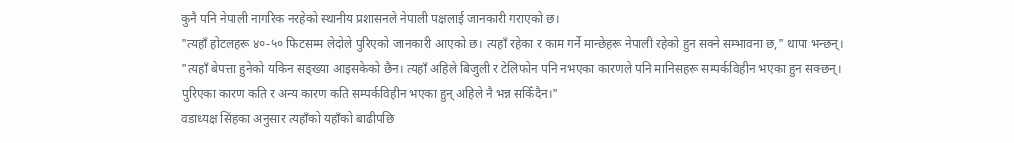कुनै पनि नेपाली नागरिक नरहेको स्थानीय प्रशासनले नेपाली पक्षलाई जानकारी गराएको छ।
"त्यहाँ होटलहरू ४०-५० फिटसम्म लेदोले पुरिएको जानकारी आएको छ। त्यहाँ रहेका र काम गर्ने मान्छेहरू नेपाली रहेको हुन सक्ने सम्भावना छ," थापा भन्छन्।
"त्यहाँ बेपत्ता हुनेको यकिन सङ्ख्या आइसकेको छैन। त्यहाँ अहिले बिजुली र टेलिफोन पनि नभएका कारणले पनि मानिसहरू सम्पर्कविहीन भएका हुन सक्छन्। पुरिएका कारण कति र अन्य कारण कति सम्पर्कविहीन भएका हुन् अहिले नै भन्न सकिँदैन।"
वडाध्यक्ष सिंहका अनुसार त्यहाँको यहाँको बाढीपछि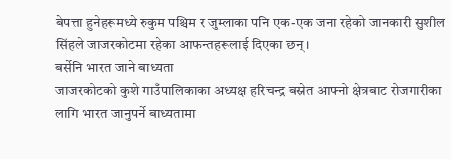बेपत्ता हुनेहरूमध्ये रुकुम पश्चिम र जुम्लाका पनि एक-एक जना रहेको जानकारी सुशील सिंहले जाजरकोटमा रहेका आफन्तहरूलाई दिएका छन्।
बर्सेनि भारत जाने बाध्यता
जाजरकोटको कुशे गाउँपालिकाका अध्यक्ष हरिचन्द्र बस्नेत आफ्नो क्षेत्रबाट रोजगारीका लागि भारत जानुपर्ने बाध्यतामा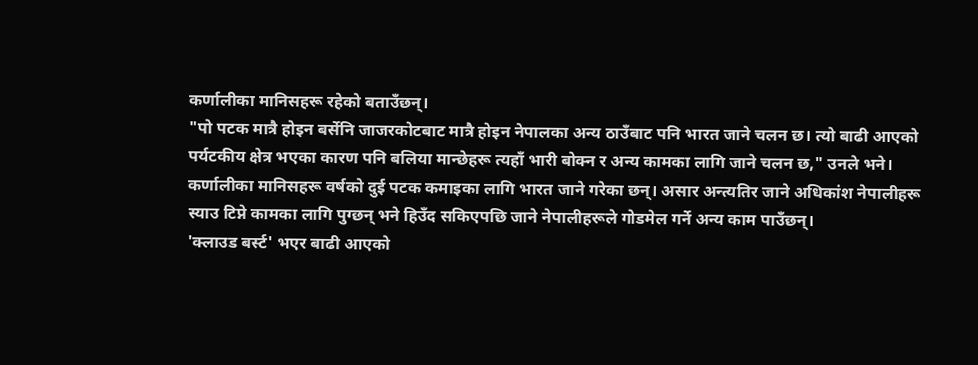कर्णालीका मानिसहरू रहेको बताउँछन्।
"पो पटक मात्रै होइन बर्सेनि जाजरकोटबाट मात्रै होइन नेपालका अन्य ठाउँबाट पनि भारत जाने चलन छ। त्यो बाढी आएको पर्यटकीय क्षेत्र भएका कारण पनि बलिया मान्छेहरू त्यहाँ भारी बोक्न र अन्य कामका लागि जाने चलन छ," उनले भने।
कर्णालीका मानिसहरू वर्षको दुई पटक कमाइका लागि भारत जाने गरेका छन्। असार अन्त्यतिर जाने अधिकांश नेपालीहरू स्याउ टिप्ने कामका लागि पुग्छन् भने हिउँद सकिएपछि जाने नेपालीहरूले गोडमेल गर्ने अन्य काम पाउँछन्।
'क्लाउड बर्स्ट' भएर बाढी आएको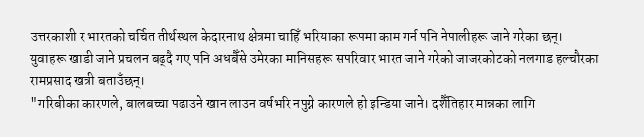उत्तरकाशी र भारतको चर्चित तीर्थस्थल केदारनाथ क्षेत्रमा चाहिँ भरियाका रूपमा काम गर्न पनि नेपालीहरू जाने गरेका छन्।
युवाहरू खाडी जाने प्रचलन बढ्दै गए पनि अधबैँसे उमेरका मानिसहरू सपरिवार भारत जाने गरेको जाजरकोटको नलगाड हल्चौरका रामप्रसाद खत्री बताउँछन्।
"गरिबीका कारणले, बालबच्चा पढाउने खान लाउन वर्षभरि नपुग्ने कारणले हो इन्डिया जाने। दशैँतिहार मान्नका लागि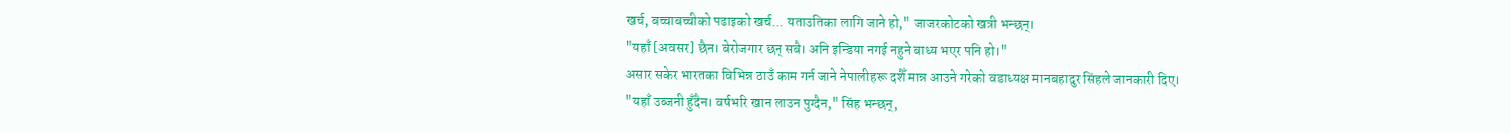खर्च, बच्चाबच्चीको पढाइको खर्च... यताउतिका लागि जाने हो," जाजरकोटको खत्री भन्छन्।
"यहाँ [अवसर] छैन। बेरोजगार छन् सबै। अनि इन्डिया नगई नहुने बाध्य भएर पनि हो।"
असार सकेर भारतका विभिन्न ठाउँ काम गर्न जाने नेपालीहरू दशैँ मान्न आउने गरेको वडाध्यक्ष मानबहादुर सिंहले जानकारी दिए।
"यहाँ उब्जनी हुँदैन। वर्षभरि खान लाउन पुग्दैन," सिंह भन्छन्,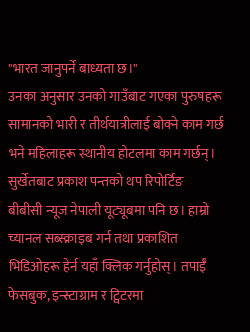"भारत जानुपर्ने बाध्यता छ।"
उनका अनुसार उनको गाउँबाट गएका पुरुषहरू सामानको भारी र तीर्थयात्रीलाई बोक्ने काम गर्छ भने महिलाहरू स्थानीय होटलमा काम गर्छन्।
सुर्खेतबाट प्रकाश पन्तको थप रिपोर्टिङ
बीबीसी न्यूज नेपाली यूट्यूबमा पनि छ। हाम्रो च्यानल सब्स्क्राइब गर्न तथा प्रकाशित भिडिओहरू हेर्न यहाँ क्लिक गर्नुहोस्। तपाईँ फेसबुक, इन्स्टाग्राम र ट्विटरमा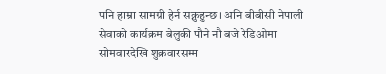पनि हाम्रा सामग्री हेर्न सक्नुहुन्छ। अनि बीबीसी नेपाली सेवाको कार्यक्रम बेलुकी पौने नौ बजे रेडिओमा सोमवारदेखि शुक्रवारसम्म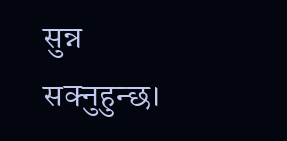सुन्न सक्नुहुन्छ।